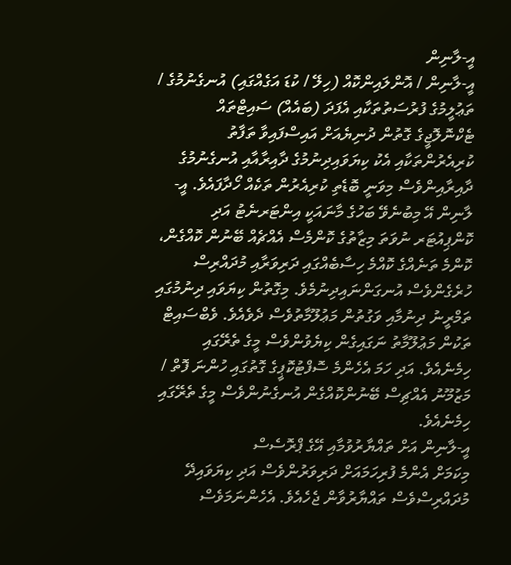އީ-ލާނިން
އީ-ލާނިން / އޮންލައިންކޮއް (ހިލޭ / ކުޑަ އަގެއްގައި) އުނގެނުމުގެ / ތަޢުލީމުގެ ފުރުސަތުތަކާއި އެފަދަ (ބައެއް) ސައިޓްތައް
ޓެކްނޮލޮޖީގެ ގޮތުން ދުނިޔެއަށް އައިސްފައިވާ ތަފާތު ކުރިއެރުންތަކާއި އެކު ކިޔަވައިދިނުމުގެ ދާއިރާއާއި އުނގެނުމުގެ ދާއިރާއިންވެސް މިވަނީ ބޮޑެތި ކުރިއެރުން ތަކެއް ހޯދާފައެވެ. އީ-ލާނިން އޭ މިބުނެވޭ ބަހުގެ މާނައަކީ އިންޓަރނެޓު އަދި ކޮންޕިއުޓަރ ނުވަތަ މިޒާތުގެ ކޮންމެސް އެއްޗެއް ބޭނުން ކޮއްގެން، ކޮންމެ ތަނެއްގެ ކޮއްމެ ހިސާބެއްގައި ދަރިވަރާއި މުދައްރިސް ހުރެގެންވެސް އުނގަންނައިދިނުމެވެ. މިގޮތުން ކިޔަވައި ދިނުމުގައި ތަމްރީނު ދިނުމާއި ވަގުތުން މަޢުލޫމާތުވެސް ދެވެއެވެ. ވެބްސައިޓް ތަކުން މަޢުލޫމާތު ނަގައިގެން ކިޔެވުންވެސް މީގެ ތެރޭގައި ހިމެނެއެވެ. އަދި ހަމަ އެހެންމެ ސޮފްޓުކޮޕީގެ ގޮތުގައި ހުންނަ ފޮތް / މަޒުމޫނު އެއްޗިސް ބޭނުންކޮއްގެން އުނގެނުންވެސް މީގެ ތެރޭގައި ހިމެނެއެވެ.
އީ-ލާނިން އަށް ތައްޔާރުވުމާއި އޭގެ ޕްރޮސެސް
މިކަމަށް އެންމެ ފުރިހަމައަށް ދަރިވަރުންވެސް އަދި ކިޔަވައިދޭ މުދައްރިސްވެސް ތައްޔާރުވާން ޖެހެއެވެ. އެހެންނަމަވެސް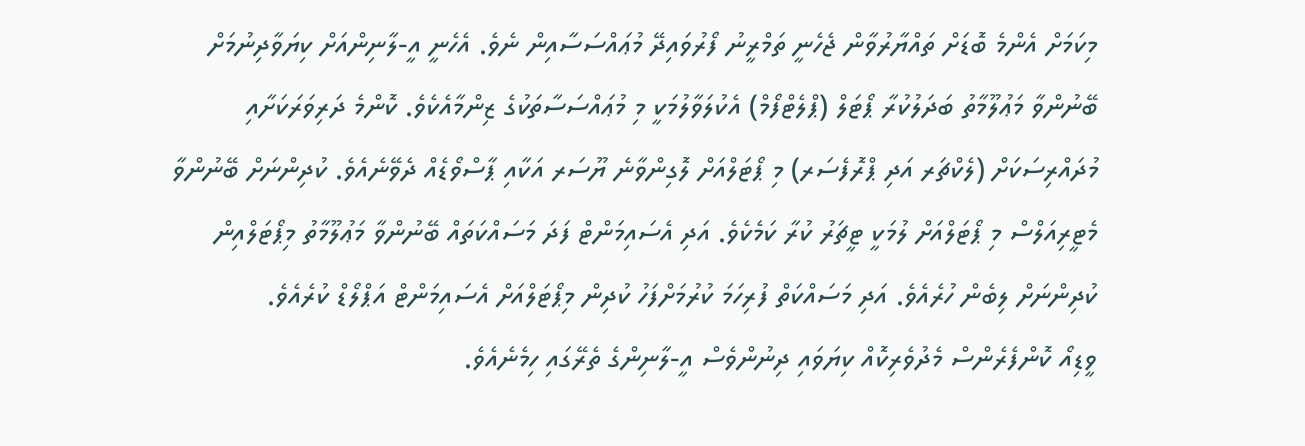މިކަމަށް އެންމެ ބޮޑަށް ތައްޔާރުވާން ޖެހެނީ ތަމްރީނު ފޯރުވައިދޭ މުޢައްސަސާއިން ނެވެ. އެހެނީ އީ-ލާނިންއަށް ކިޔަވާދިނުމަށް ބޭނުންވާ މަޢުލޫމާތު ބަދަލުކުރާ ޕޯޓަލް (ޕްލެޓްފޯމް) އެކުލަވާލުމަކީ މި މުޢައްސަސާތަކުގެ ޒިންމާއެކެވެ. ކޮންމެ ދަރިވަރަކަށާއި މުދައްރިސަކަށް (ލެކްޗަރ އަދި ޕްރޮފެސަރ) މި ޕޯޓަލްއަށް ލޮގިންވާނެ ޔޫސަރ އަކާއި ޕާސްވޯޑެއް ދެވޭނެއެވެ. ކުދިންނަށް ބޭނުންވާ މެޓީރިއަލްސް މި ޕޯޓަލްއަށް ލުމަކީ ޓީޗަރު ކުރާ ކަމެކެވެ. އަދި އެސައިމަންޓް ފަދަ މަސައްކަތައް ބޭނުންވާ މަޢުލޫމާތު މިޕޯޓަލްއިން ކުދިންނަށް ލިބެން ހުރެއެވެ. އަދި މަސައްކަތް ފުރިހަމަ ކުރުމަށްފަހު ކުދިން މިޕޯޓަލްއަށް އެސައިމަންޓް އަޕްލޯޑް ކުރެއެވެ.
ވީޑިއޯ ކޮންފެރެންސް މެދުވެރިކޮއް ކިޔަވައި ދިނުންވެސް އީ-ލާނިންގެ ތެރޭގައި ހިމެނެއެވެ.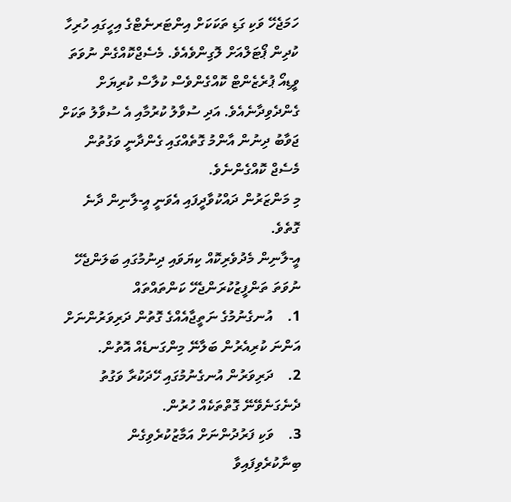ހަމަޖެހޭ ވަކި ގަޑި ތަކަކަށް އިންޓަރނެޓްގެ އިހީގައި ހުރިހާ ކުދިން ޕޯޓަލްއަށް ލޮގިންވެއެވެ. މެސެޖްކޮއްގެން ނުވަތަ ވީޑިއޯ ޕުރެޒެންޓް ކޮއްގެންވެސް ކުލާސް ކުރިޔަށް ގެންދެވިދާނެއެވެ. އަދި ސުވާލު ކުރުމާއި އެ ސުވާލު ތަކަށް ޖަވާބު ދިނުން އާންމު ގޮތެއްގައި ގެންދާނީ ވަގުތުން މެސެޖް ކޮއްގެންނެވެ.
މި މަންޒަރުން ދައްކުވާދީފައި އެވަނީ އީ-ލާނިން ދާނެ ގޮތެވެ.
އީ-ލާނިން މެދުވެރިކޮއް ކިޔަވައި ދިނުމުގައި ބަލަންޖެހޭ ނުވަތަ ތަންފީޒުކުރަންޖެހޭ ކަންތައްތައް
1.    އުނގެނުމުގެ ނަތީޖާއެއްގެ ގޮތުން ދަރިވަރުންނަށް އަންނަ ކުރިއެރުން ބަލާނޭ މިންގަނޑެއް އޮތުން.
2.    ދަރިވަރުން އުނގެނުމުގައި ހޭދަކުރާ ވަގުތު ދެނެގަނެވޭނޭ ގޮތްތަކެއް ހުރުން.
3.    ވަކި ފަރުދުންނަށް އަމާޒުކުރެވިގެން ބިނާކުރެވިފައިވާ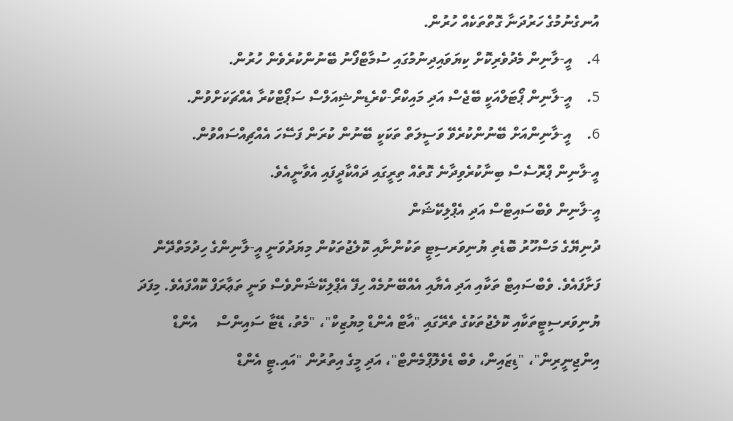އުނގެނުމުގެ ހަރުދަނާ ގޮތްތަކެއް ހުރުން.
4.    އީ-ލާނިން މެދުވެރިކޮށް ކިޔަވައިދިނުމުގައި ސުމާޓްފޯނު ބޭނުންކުރެވެން ހުރުން.
5.    އީ-ލާނިން ޕޯޓަލްއަކީ ބޭޖެސް އަދި މައިކްރޯ-ކްރެޑިންޝިއަލްސް ސަޕޯޓްކުރާ އެއްޗަކަށްވުން.
6.    އީ-ލާނިންއަށް ބޭނުންކުރެވޭ ވަސީލަތް ތަކަކީ ބޭނުން ކުރަން ފަސޭހަ އެއްޗިއްސައްވުން.
އީ-ލާނިން ޕްރޮސެސް ބިނާކުރެވިދާނެ ގޮތެއް ތިރީގައި ދައްކާދީފައި އެވާނީއެވެ.
އީ-ލާނިން ވެބްސައިޓްސް އަދި އެޕްލިކޭޝަން
ދުނިޔޭގެ މަސްހޫރު ބޮޑެތި ޔުނިވަރސިޓީ ތަކުންނާއި ކޮލެޖުތަކުން މިޔަދުވަނީ އީ-ލާނިންގެ ހިދުމަތްދޭން ފަށާފައެވެ. ވެބްސައިޓް ތަކާއި އަދި އެޔާއި އެއްބޭނުމެއް ހިފޭ އެޕްލިކޭޝަންވެސް ވަނީ ތަޢާރަފް ކޮއްފައެވެ. މިފަދަ ޔުނިވަރސިޓީތަކާއި ކޮލެޖުތަކުގެ ތެރޭގައި "އާޓް އެންޑް މިޔުޒިކް"، "މެތު، ޑޭޓާ ސައިންސް     އެންޑް އިންޖިނީރިން"، "ޑިޒައިން، ވެބް ޑެވެލޮޕްމެންޓް"، އަދި މީގެ އިތުރުން "އައި.ޓީ އެންޑް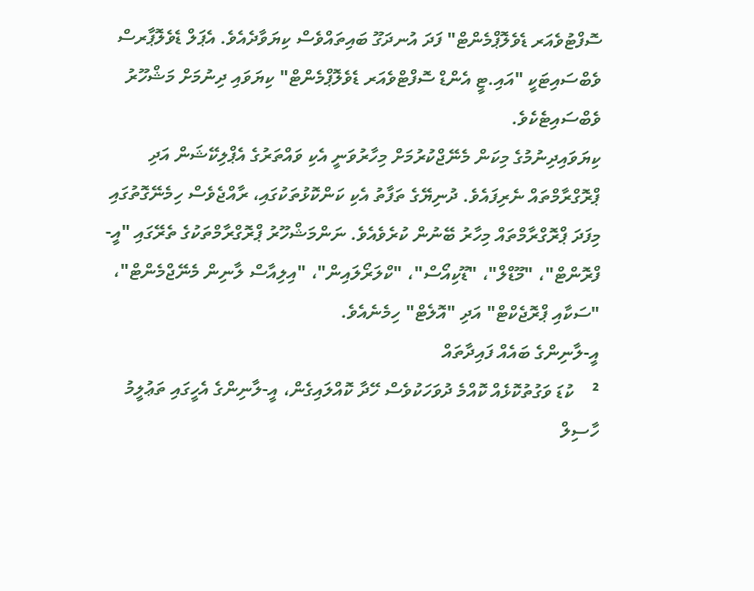ސޮފްޓުވެއަރ ޑެވެލޮޕްމެންޓް" ފަދަ އުނދަގޫ ބައިތައްވެސް ކިޔަވާދެއެވެ. އެޕަލް ޑެވެލޮޕާރސް ވެބްސައިޓަކީ "އައި.ޓީ އެންޑް ސޮފްޓްވެއަރ ޑެވެލޮޕްމެންޓް" ކިޔަވައި ދިނުމަށް މަޝްހޫރު ވެބްސައިޓެކެވެ.
ކިޔަވައިދިނުމުގެ މިކަން މެނޭޖްކުރުމަށް މިހާރުވަނީ އެކި ވައްތަރުގެ އެޕްލިކޭޝަން އަދި ޕްރޮގްރާމްތައް ނެރިފައެވެ. ދުނިޔޭގެ ތަފާތު އެކި ކަންކޮޅުތަކުގައި، ރާއްޖެވެސް ހިމެނޭގޮތުގައި މިފަދަ ޕްރޮގްރާމްތައް މިހާރު ބޭނުން ކުރެވެއެވެ. ނަންމަޝްހޫރު ޕްރޮގްރާމްތަކުގެ ތެރޭގައި "އީ-ފްރޮންޓް"، "މޫޑްލް"، "ޑޫކިއޯސް"، "ކްލަރޯލައިން"، "އިލިއާސް ލާނިން މެނޭޖްމެންޓް"، "ސަކާއި ޕްރޮޖެކްޓް" އަދި "އޮލެޓް" ހިމެނެއެވެ.
އީ-ލާނިންގެ ބައެއް ފައިދާތައް
²    ކުޑަ ވަގުތުކޮޅެއް ކޮއްމެ ދުވަހަކުވެސް ހޭދާ ކޮއްލައިގެން، އީ-ލާނިންގެ އެހީގައި ތަޢުލީމު ހާސިލް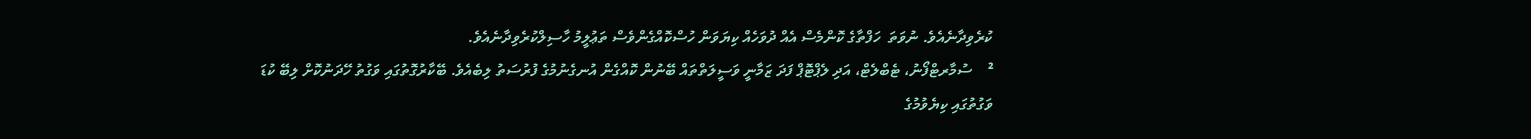ކުރެވިދާނެއެވެ. ނުވަތަ  ހަފްތާގެ ކޮންމެސް އެއް ދުވަހެއް ކިޔަވަން ހުސްކޮއްގެންވެސް ތަޢުލީމު ހާސިލްކުރެވިދާނެއެވެ.
²    ސުމާރޓްފޯނު، ޓެބްލެޓް، އަދި ލެޕްޓޮޕް ފަދަ ޒަމާނީ ވަސީލަތްތައް ބޭނުން ކޮއްގެން އުނގެނުމުގެ ފުރުސަތު ލިބެއެވެ. ބޭކާރުގޮތުގައި ވަގުތު ހޭދަނުކޮށް ލިބޭ ކުޑަ ވަގުތުގައި ކިޔެވުމުގެ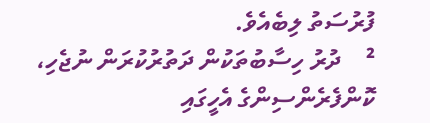ފުރުސަތު ލިބެއެވެ.
²    ދުރު ހިސާބުތަކުން ދަތުރުކުރަން ނުޖެހި، ކޮންފެރެންސިންގެ އެހީގައި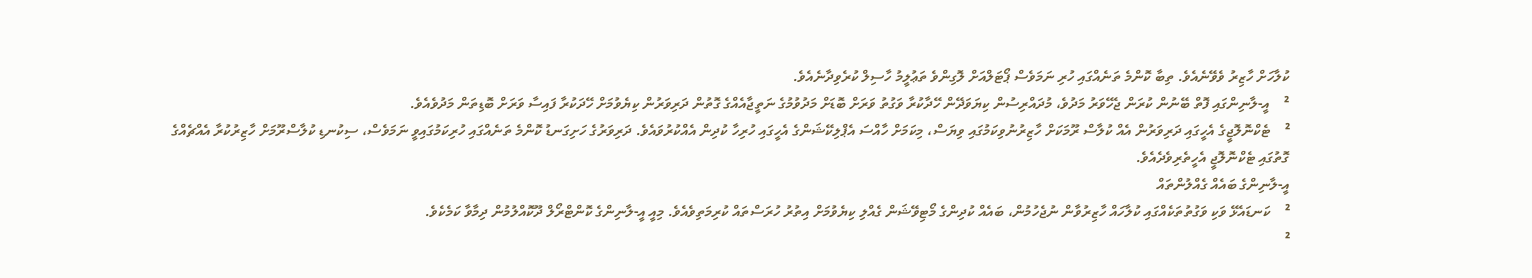ކުލާހަށް ހާޒިރު ވެވޭނެއެވެ. ތިބާ ކޮންމެ ތަނެއްގައި ހުރި ނަމަވެސް ޕޯޓަލްއަށް ލޮގިންވެ ތަޢުލީމު ހާސިލް ކުރެވިދާނެއެވެ.
²    އީ-ލާނިންގައި ފޮތް ބޭނުން ކުރަން ޖެހޭވަރު މަދުވެ، މުދައްރިސުން ކިޔަވަދޭން ހޭދާކުރާ ވަގުތު ވަރަށް ބޮޑަށް މަދުވުމުގެ ނަތީޖާއެއްގެ ގޮތުން ދަރިވަރުން ކިޔެވުމަށް ހޭދަކުރާ ފައިސާ ވަރަށް ބޮޑިތަން މަދުވެއެވެ.
²    ޓެކްނޮލޮޖީގެ އެހީގައި ދަރިވަރުން އެއް ކުލާސް ރޫމަކަށް ހާޒިރުނުވިކަމުގައި ވިޔަސް، މިކަމަށް ހާއްސަ އެޕްލިކޭޝަންގެ އެހީގައި ހުރިހާ ކުދިން އެއްކުރުވައެވެ. ދަރިވަރުގެ ހަށިގަނޑު ކޮންމެ ތަނެއްގައި ހުރިކަމުގައިވީ ނަމަވެސް، ސިކުނޑި ކުލާސްރޫމަށް ހާޒިރުކުރާ އެއްޗެއްގެ ގޮތުގައި ޓެކްނޮލޮޖީ އެހީތެރިވެދެއެވެ.
އީ-ލާނިންގެ ބައެއް ގެއްލުންތައް
²    ކަނޑައެޅޭ ވަކި ވަގުތުތަކެއްގައި ކުލާހައް ހާޒިރުވާން ނުޖެހުމުން، ބައެއް ކުދިންގެ މޯޓިވޭޝަން ގެއްލި ކިޔެވުމަށް އިތުރު ހުރަސްތައް ކުރިމަތިވެއެވެ. މިއީ އީ-ލާނިންގެ ކޮންޓްރޯލް ދޫކޮއްލުމުން ދިމާވާ ކަމެކެވެ.
²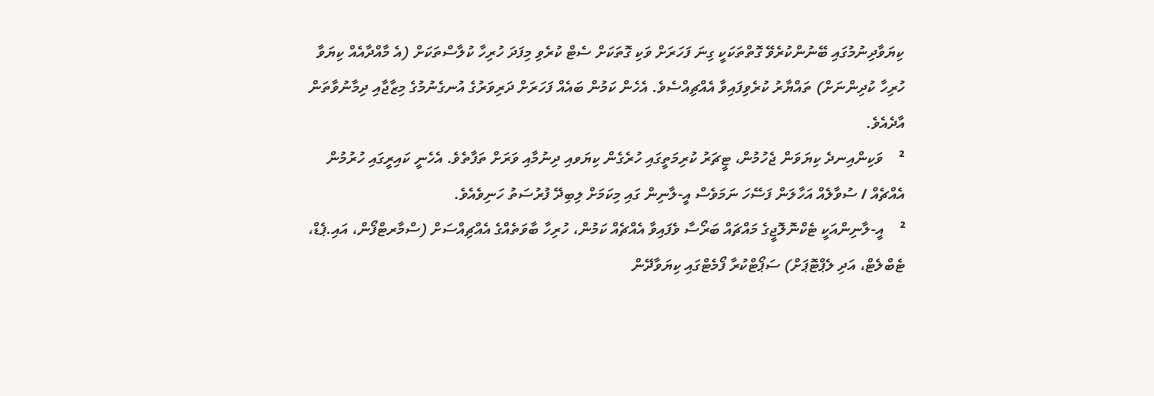ކިޔަވާދިނުމުގައި ބޭނުންކުރެވޭ ގޮތްތަކަކީ ގިނަ ފަހަރަށް ވަކި ގޮތަކަށް ސެޓް ކުރެވި މިފަދަ ހުރިހާ ކުލާސްތަކަށް (އެ މާއްދާއެއް ކިޔަވާ ހުރިހާ ކުދިންނަށް) ތައްޔާރު ކުރެވިފައިވާ އެއްޗިއްސެވެ. އެހެން ކަމުން ބައެއް ފަހަރަށް ދަރިވަރުގެ އުނގެނުމުގެ މިޒާޖާއި ދިމާނުވާތަން އާދެއެވެ.
²    ވަކިންއިނދެ ކިޔަވަން ޖެހުމުން، ޓީޗަރު ކުރިމަތީގައި ހުރެގެން ކިޔަވއި ދިނުމާއި ވަރަށް ތަފާތެވެ. އެހެނީ ކައިރީގައި ހުރުމުން އެއްޗެއް / ސުވާލެއް އަހާލަން ފަސޭހަ ނަމަވެސް އީ-ލާނިން ގައި މިކަމަށް ލިބިދޭ ފުރުސަތު ހަނިވެއެވެ.
²    އީ-ލާނިންއަކީ ޓެކްނޮލޮޖީގެ މައްޗައް ބަރޯސާ ވެފައިވާ އެއްޗެއް ކަމުން، ހުރިހާ ބާވަތެއްގެ އެއްޗިއްސަށް (ސްމާރޓްފޯން، އައި.ޕެޑް، ޓެބްލެޓް، އަދި ލެޕްޓޮޕަށް) ސަޕޯޓްކުރާ ފޯމެޓްގައި ކިޔަވާދޭން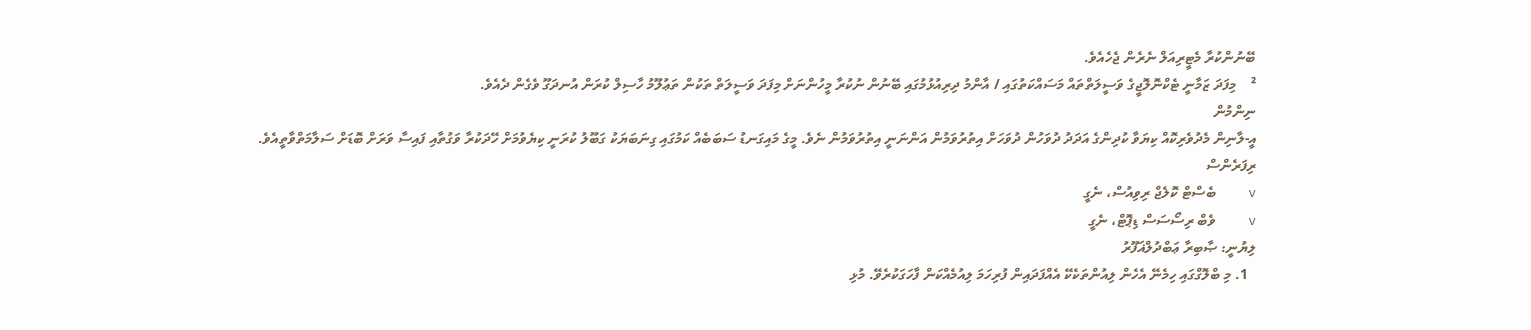ބޭނުންކުރާ މެޓީރިއަލް ނެރެން ޖެހެއެވެ.
²    މިފަދަ ޒަމާނީ ޓެކްނޮލޮޖީގެ ވަސީލަތްތައް މަސައްކަތުގައި / އާންމު ދިރިއުޅުމުގައި ބޭނުން ނުކުރާ މީހުންނަށް މިފަދަ ވަސީލަތް ތަކުން ތަޢުލޫމު ހާސިލް ކުރަން އުނދަގޫ ވެގެން ދެއެވެ.
ނިންމުން
އީ-ލާނިން މެދުވެރިކޮއް ކިޔަވާ ކުދިންގެ އަދަދު ދުވަހުން ދުވަހަށް އިތުރުވަމުން އަންނަނީ އިތުރުވަމުން ނެވެ. މީގެ މައިގަނޑު ސަބަބެއް ކަމުގައި ގިނަބަޔަކު ގަބޫލު ކުރަނީ ކިޔެވުމަށް ހޭދަކުރާ ވަގުތާއި ފައިސާ ވަރަށް ބޮޑަށް ސަލާމަތްވާތީއެވެ.
ރިފަރެންސް
v    ބެސްޓް ކޮލެޖް ރިވިއުސް، ނެގީ
v    ވެބް ރިސޯސަސް ޑިޕޮޓް، ނެގީ
ލިޔުނީ: ޞާބިރާ ޢަބްދުލްޣަފޫރު
  1. މި ބްލޮގްގައި ހިމެނޭ އެހެން ލިއުންތަކެކޭ އެއްފަދައިން ފުރިހަމަ ލިއުމެއްކަން ފާހަގަކުރެވޭ. މުޅި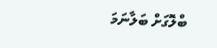ބްލޮގަށް ބަލާނަމަ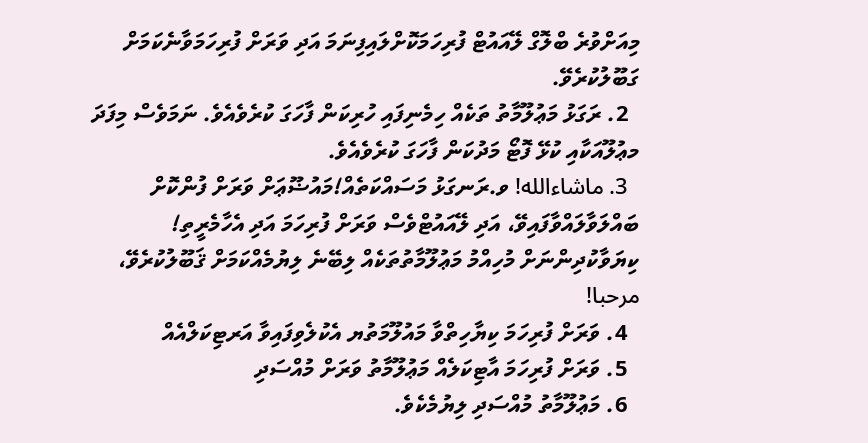މިއަށްވުރެ ބްލޮގް ލޭއައުޓް ފުރިހަމަކޮށްލައިފިނަމަ އަދި ވަރަށް ފުރިހަމަވާނެކަމަށް ގަބޫލުކުރެވޭ.
  2. ރަގަޅު މަޢުލޫމާތު ތަކެއް ހިމެނިފައި ހުރިކަން ފާހަގަ ކުރެވެއެވެ. ނަމަވެސް މިފަދަ މޢުލޫއަކާއި ކުޅޭ ފޮޓޯ މަދުކަން ފާހަގަ ކުރެވެއެވެ.
  3. ماشاءالله! ވ.ރަނގަޅު މަސައްކަތެއް!މައުޟޫޢަށް ވަރަށް ފުންކޮށް ބައްލަވާލައްވާފައިވޭ، އަދި ލޭއައުޓްވެސް ވަރަށް ފުރިހަމަ އަދި އެހާމެރީތި! ކިޔަވާކުދިންނަށް މުހިއްމު މަޢުލޫމާތުތަކެއް ލިބޭނެ ލިޔުމެއްކަމަށް ޤަބޫލުކުރެވޭ، مرحبا!
  4. ވަރަށް ފުރިހަމަ ކިޔާހިތްވާ މައުލޫމަތުޔ އެކުލެވިފައިވާ އަރޓިކަލްއެއް
  5. ވަރަށް ފުރިހަމަ އާޓިކަލެއް މަޢުލޫމާތު ވަރަށް މުއްސަދި
  6. މަޢުލޫމާތު މުއްސަދި ލިޔުމެކެވެ.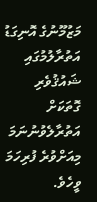މަޒުމޫނުގެ އޮނިގަޑު އަތުރާލުމުގައި ޝައުޤުވެރި ގޮތަކަށް އަތުރާލެވުނުނަމަ މިއަށްވުރެ ފުރިހަމަ ވީހެވެ.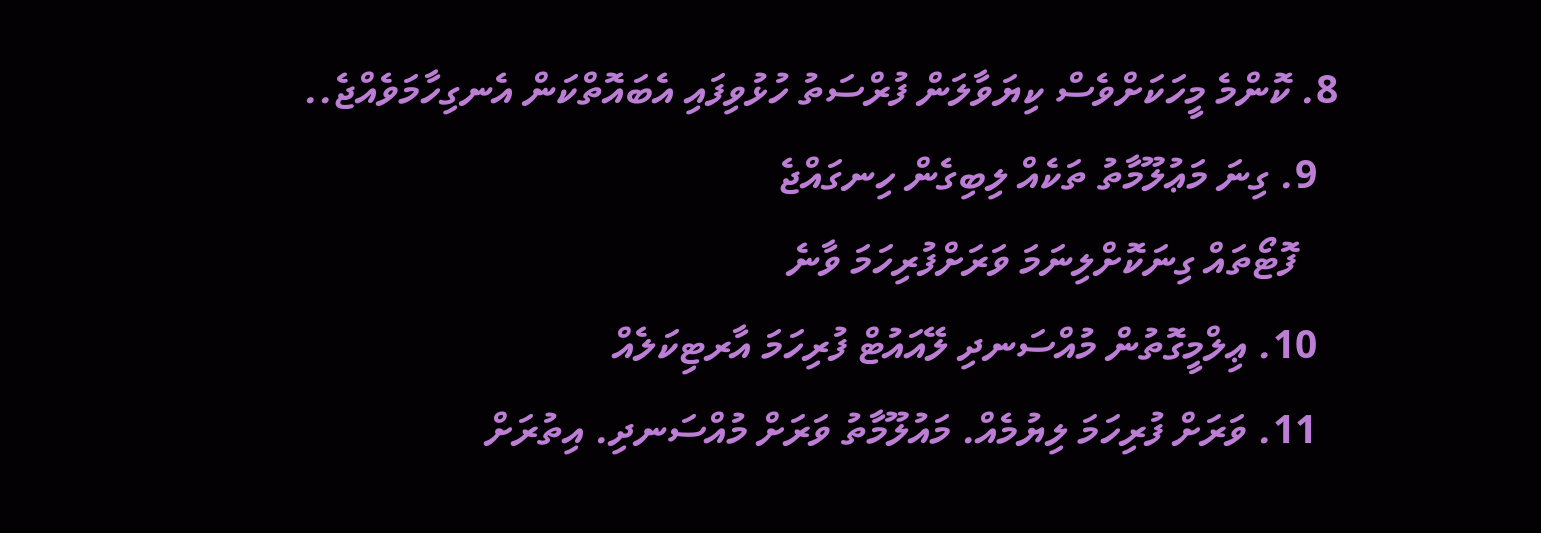8. ކޮންމެ މީހަކަށްވެސް ކިޔަވާލަން ފުރްސަތު ހުޅުވިފައި އެބައޮތްކަން އެނގިހާމަވެއްޖެ..
  9. ގިނަ މަޢުލޫމާތު ތަކެއް ލިބިގެން ހިނގައްޖެ
    ފޮޓޯތައް ގިނަކޮށްލިނަމަ ވަރަށްފުރިހަމަ ވާނެ
  10. ޢިލްމީގޮތުން މުއްސަނދި ލޭއައުޓް ފުރިހަމަ އާރޓިކަލެއް
  11. ވަރަށް ފުރިހަމަ ލިޔުމެއް. މައުލޫމާތު ވަރަށް މުއްސަނދި. އިތުރަށް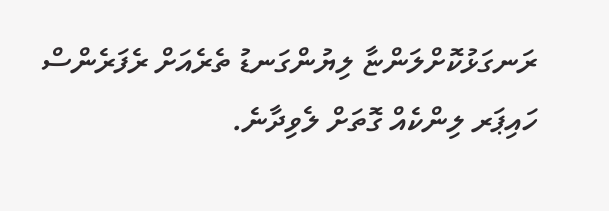ރަނގަޅުކޮށްލަންޏާ ލިޔުންގަނޑު ތެރެއަށް ރެފަރެންސް ހައިޕަރ ލިންކެއް ގޮތަށް ލެވިދާނެ.